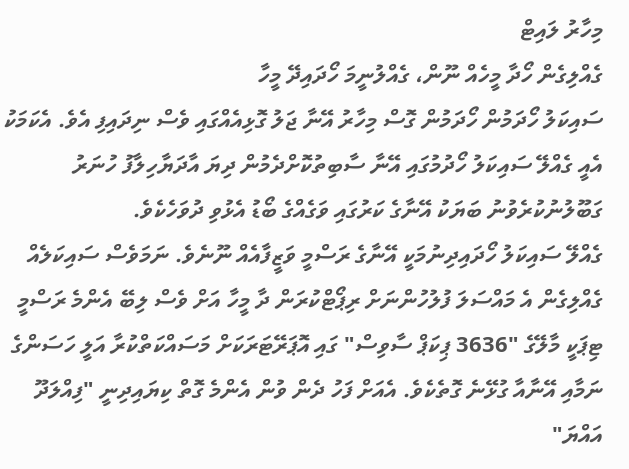މިހާރު ލައިޓް
ގެއްލިގެން ހޯދާ މީހެއް ނޫން، ގެއްލުނީމަ ހޯދައިދޭ މީހާ
ސައިކަލު ހޯދަމުން ހޯދަމުން ގޮސް މިހާރު އޭނާ ޖަލު ގޮޅިއެއްގައި ވެސް ނިދައިފި އެވެ. އެކަމަކު އެއީ ގެއްލޭ ސައިކަލު ހޯދުމުގައި އޭނާ ސާބިތުކޮށްދެމުން ދިޔަ އާދަޔާހިލާފު ހުނަރު ގަބޫލުނުކުރެވުނު ބަޔަކު އޭނާގެ ކަރުގައި ވަގެއްގެ ބޯޑު އެޅުވި ދުވަހެކެވެ.
ގެއްލޭ ސައިކަލު ހޯދައިދިނުމަކީ އޭނާގެ ރަސްމީ ވަޒީފާއެއް ނޫނެވެ. ނަމަވެސް ސައިކަލެއް ގެއްލިގެން އެ މައްސަލަ ފުލުހުންނަށް ރިޕޯޓްކުރަން ދާ މީހާ އަށް ވެސް ލިބޭ އެންމެ ރަސްމީ ޓިޕަކީ މާލޭގެ "3636 ޕިކަޕް ސާވިސް" ގައި އޮޕަރޭޓަރަކަށް މަސައްކަތްކުރާ އަލީ ހަސަންގެ ނަމާއި އޭނާއާ ގުޅޭނެ ގޮތެކެވެ. އެއަށް ފަހު ދެން ވުން އެންމެ ގޮތް ކިޔައިދިނީ "ފިއްލަދޫ އައްޔަ"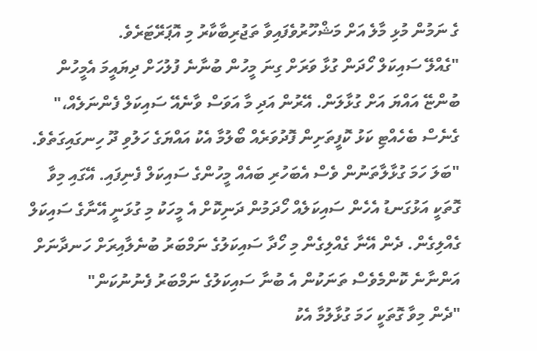ގެ ނަމުން މުޅި މާލެ އަށް މަޝްހޫރުވެފައިވާ ތަޖުރިބާކާރު މި އޮޕަރޭޓަރެވެ.
"ގެއްލޭ ސައިކަލް ހޯދަން ގުޅާ ވަރަށް ގިނަ މީހުން ބުނާނެ ފުލުހަށް ދިޔައީމަ އެމީހުން ބުންޏޭ އައްޔަ އަށް ގުޅާލަން. އޭރުން އަދި މާ އަވަސް ވާނެއޭ ސައިކަލް ފެންނަލެއް،" ގެނެސް ބެހެއްޓި ކަޅު ކޮފީތަށިން ފޮދުވަރެއް ބޯލުމާ އެކު އައްޔަގެ ހަލުވި ދޫ ހިނގައިގަތެވެ.
"ބަލަ ހަމަ ގުޅާލާތަނުން ވެސް އެބަހުރި ބައެއް މީހުންގެ ސައިކަލް ފެނިފައި. އޭގައި މިވާ ގޮތަކީ އަޅުގަނޑު އެހެން ސައިކަލެއް ހޯދަމުން ދަނިކޮށް އެ މީހަކު މި ގުޅަނީ އޭނާގެ ސައިކަލް ގެއްލިގެން. ދެން އޭނާ ގެއްލިގެން މި ހޯދާ ސައިކަލުގެ ނަމްބަރު ބުނެލާއިރަށް ހަނދާނަށް އަންނާނެ ކޮންމެވެސް ތަނަކުން އެ ބުނާ ސައިކަލުގެ ނަމްބަރު ފެނުނުކަން"
"ދެން މިވާ ގޮތަކީ ހަމަ ގުޅާލުމާ އެކު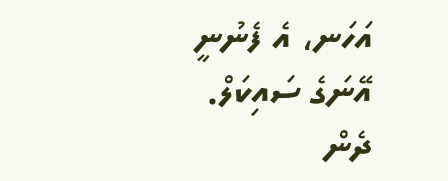އަހަނ، އެ ފެނުނީ އޭނަގެ ސައިކަލް. ދެން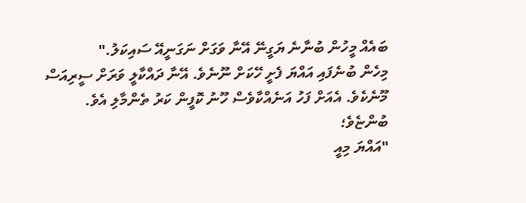ބައެއް މީހުން ބުނާނެ ޔަގީނޭ އޭނާ ވަގަށް ނަގަނީއޭ ސައިކަލު."
މިހެން ބުނެފައި އައްޔަ ފެށީ ހޭކަށް ނޫނެވެ. އޭނާ ދައްކާލީ ވަރަށް ސީރިއަސް މޫނެކެވެ. އެއަށް ފަހު އަނެއްކާވެސް ހޫނު ކޮފީން ކަރު ތެންމާލި އެވެ. ބުންޏެވެ؛
"އައްޔަ މިއީ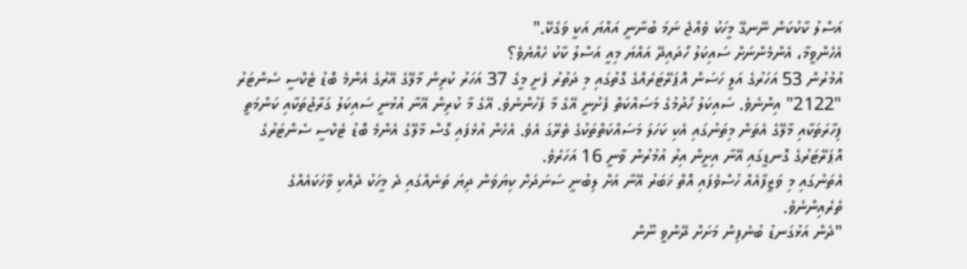އަސްލު ކާކުކަން ނޭނގޭ މީހަކު ވެއްޖެ ނަމަ ބުނާނީ އައްޔަ އަކީ ވަގެކޭ."
އެހެންވީމާ، އެންމެންނަށް ސައިކަލު ހޯދައިދޭ އައްޔަ މިއީ އަސްލު ކާކު ހެއްޔެވެ؟
އުމުރުން 53 އަހަރުގެ އަލީ ހަސަން އޮޕަރޭޓަރެއްގެ ގޮތުގައި މި ދަތުރު ފެށީ މީގެ 37 އަހަރު ކުރިން މާލޭގެ އޭރުގެ އެންމެ ބޮޑު ޓެކްސީ ސެންޓަރު "2122" އިންނެވެ. ސައިކަލު ހޯދުމުގެ މަސައްކަތް ފެށުނީ އޭގެ މާ ފަހުންނެވެ. އޭގެ މާ ކުރިން އޭނާ އުޅުނީ ސައިކަލު ގަރާޖުތަކާއި ކަންމަތީ ފިހާރަތަކާއި މާލޭގެ އެތަން މިތަނުގައި އެކި ކަހަލަ މަސައްކަތްތަކުގެ ތެރޭގަ އެވެ. އެހެން އުޅެފައި ގޮސް މާލޭގެ އެންމެ ބޮޑު ޓެކްސީ ސެންޓަރުގެ އޮޕަރޭޓަރުގެ ގޮނޑީގައި އޭނާ އިށީން އިރު އުމުރުން ވާނީ 16 އަހަރެވެ.
އެތަނުގައި މި ވަޒީފާއެއް ހުސްވެފައި އޮތް ޚަބަރު އޭނާ އަށް ލިބުނީ ސަނަދަށް ކިޔަވަން ދިޔަ ތަނެއްގައި ދެ މީހަކު ދެއްކި ވާހަކައެއްގެ ތެރެއިންނެވެ.
"ދެން އަޅުގަނޑު ބުނެފިން މަށަށް ދޭންވީ ނޫން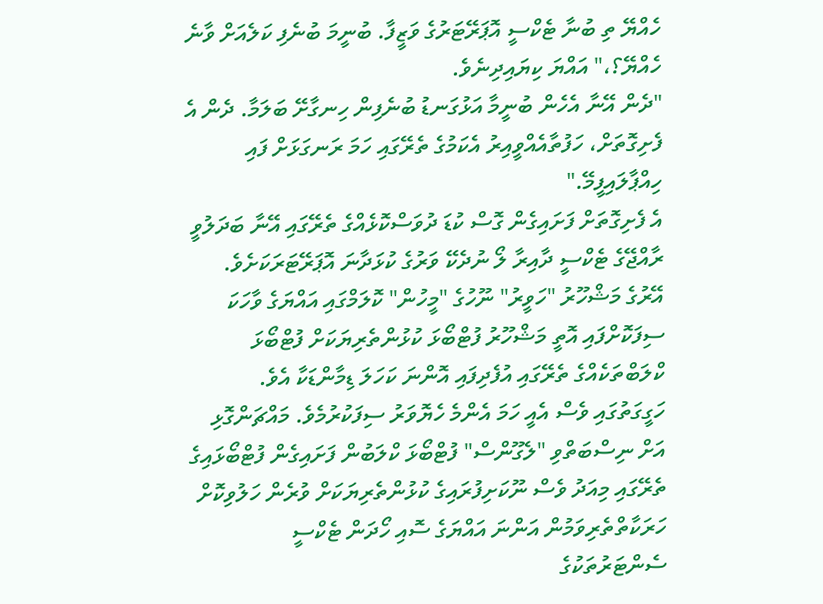ހެއްޔޭ ތި ބުނާ ޓެކްސީ އޮޕަރޭޓަރުގެ ވަޒީފާ. ބުނީމަ ބުނެފި ކަލެއަށް ވާނެ ހެއްޔޭ؟،" އައްޔަ ކިޔައިދިނެވެ.
"ދެން އޭނާ އެހެން ބުނީމާ އަޅުގަނޑު ބުނެފިން ހިނގާށޭ ބަލަމާ. ދެން އެ ފެށިގޮތަށް، ހަފުތާއެއްވީއިރު އެކަމުގެ ތެރޭގައި ހަމަ ރަނގަޅަށް ފައި ހިއްޕާލައިފީމޭ."
އެ ފެށިގޮތަށް ފަށައިގެން ގޮސް ކުޑަ ދުވަސްކޮޅެއްގެ ތެރޭގައި އޭނާ ބަދަލުވީ ރާއްޖޭގެ ޓެކްސީ ދާއިރާ ލޯ ނުދެކޭ ވަރުގެ ކުޅަދާނަ އޮޕަރޭޓަރަކަށެވެ. އޭރުގެ މަޝްހޫރު "ހަވީރު" ނޫހުގެ "މީހުން" ކޮލަމްގައި އައްޔަގެ ވާހަކަ ސިފަކޮށްފައި އޮތީ މަޝްހޫރު ފުޓްބޯޅަ ކުޅުންތެރިޔަކަށް ފުޓްބޯޅަ ކްލަބްތަކެއްގެ ތެރޭގައި އުފެދިފައި އޮންނަ ކަހަލަ ޑިމާންޑަކާ އެވެ.
ހަގީގަތުގައި ވެސް އެއީ ހަމަ އެންމެ ހެޔޮވަރު ސިފަކުރުމެވެ. މައްޗަންގޮޅި އަށް ނިސްބަތްވި "ލެގޫންސް" ފުޓްބޯޅަ ކްލަބުން ފަށައިގެން ފުޓްބޯޅައިގެ ތެރޭގައި މިއަދު ވެސް ނޫކަށިފުރައިގެ ކުޅުންތެރިޔަކަށް ވުރެން ހަލުވިކޮށް ހަރަކާތްތެރިވަމުން އަންނަ އައްޔަގެ ސޮއި ހޯދަން ޓެކްސީ ސެންޓަރުތަކުގެ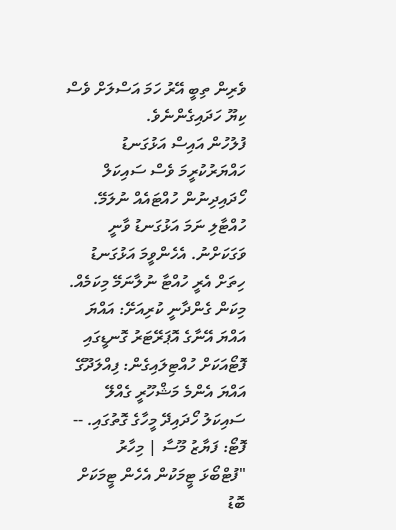ވެރިން ތިބީ އޭރު ހަމަ އަސްލަށް ވެސް ކިޔޫ ހަދައިގެންނެވެ.
ފުލުހުން އައިސް އަޅުގަނޑު ހައްޔަރުކުރީމަ ވެސް ސައިކަލް ހޯދައިދިނުން ހުއްޓައެއް ނުލަމޭ. ހުއްޓާލި ނަމަ އަޅުގަނޑު ވާނީ ވަގަކަށްނު. އެހެންވީމަ އަޅުގަނޑު ހިތަށް އެރީ ހުއްޓާ ނުލާނަމޭ މިކަމެއް. މިކަން ގެންދާނީ ކުރިއަށޭ: އައްޔަ
އައްޔަ އޭނާގެ އޮޕަރޭޓަރު ގޮނޑީގައި ފޮޓޯއަކަށް ހުއްޓިލައިގެން: ފިއްލަދޫގޭ އައްޔަ އެންމެ މަޝްހޫރީ ގެއްލޭ ސައިކަލު ހޯދައިދޭ މީހާގެ ގޮތުގައި. -- ފޮޓޯ: ފަޔާޒު މޫސާ | މިހާރު
"ފުޓްބޯޅަ ޓީމަކުން އެހެން ޓީމަކަށް ބޮޑު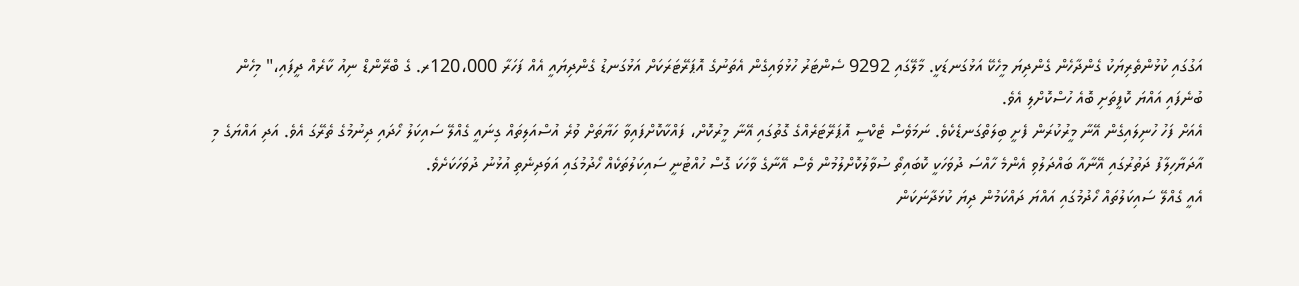އަގުގައި ކުޅުންތެރިޔަކު ގެންދާހެން ގެންދިޔަ މީހެކޭ އަޅުގަނޑަކީ. މާލޭގައި 9292 ސެންޓަރު ހުޅުވައިގެން އެތަނުގެ އޮޕަރޭޓަރަކަށް އަޅުގަނޑު ގެންދިޔައީ އެއް ފަހަރާ 120،000ރ. ގެ ބްރޭންޑް ނިއު ކާރެއް ދީފައި،" މިހެން ބުނެފައި އައްޔަ ކޮފީތަށި ބޮއެ ހުސްކޮށްލި އެވެ.
އެއަށް ފަހު ހުނިލައިގެން އޭނާ މީރުކުރަން ފެށީ ބިލަތްގަނޑެކެވެ. ނަމަވެސް ޓެކްސީ އޮޕަރޭޓަރެއްގެ ގޮތުގައި އޭނާ މީރުކޮށް، ފައްކާކޮށްފައިވާ ހަޔާތަށް ވުރެ އުސްއަލިތައް ގިނައީ ގެއްލޭ ސައިކަލު ހޯދައި ދިނުމުގެ ތެރޭގަ އެވެ. އަދި އައްޔަގެ މި އާދަޔާހިލާފު ދަތުރުގައި އޭނާއާ ބައްދަލުވި އެންމެ ހާއްސަ ދުވަހަކީ ކޮބައިތޯ ސުވާލުކޮށްލުމުން ވެސް އޭނާގެ ވާހަކަ ގޮސް ހުއްޓުނީ ސައިކަލުތަކެއް ހޯދުމުގައި އަވަދިނެތި އުޅުނު ދުވަހަކަށެވެ.
އެއީ ގެއްލޭ ސައިކަލުތައް ހޯދުމުގައި އައްޔަ ދައްކަމުން ދިޔަ ކުޅަދާނަކަން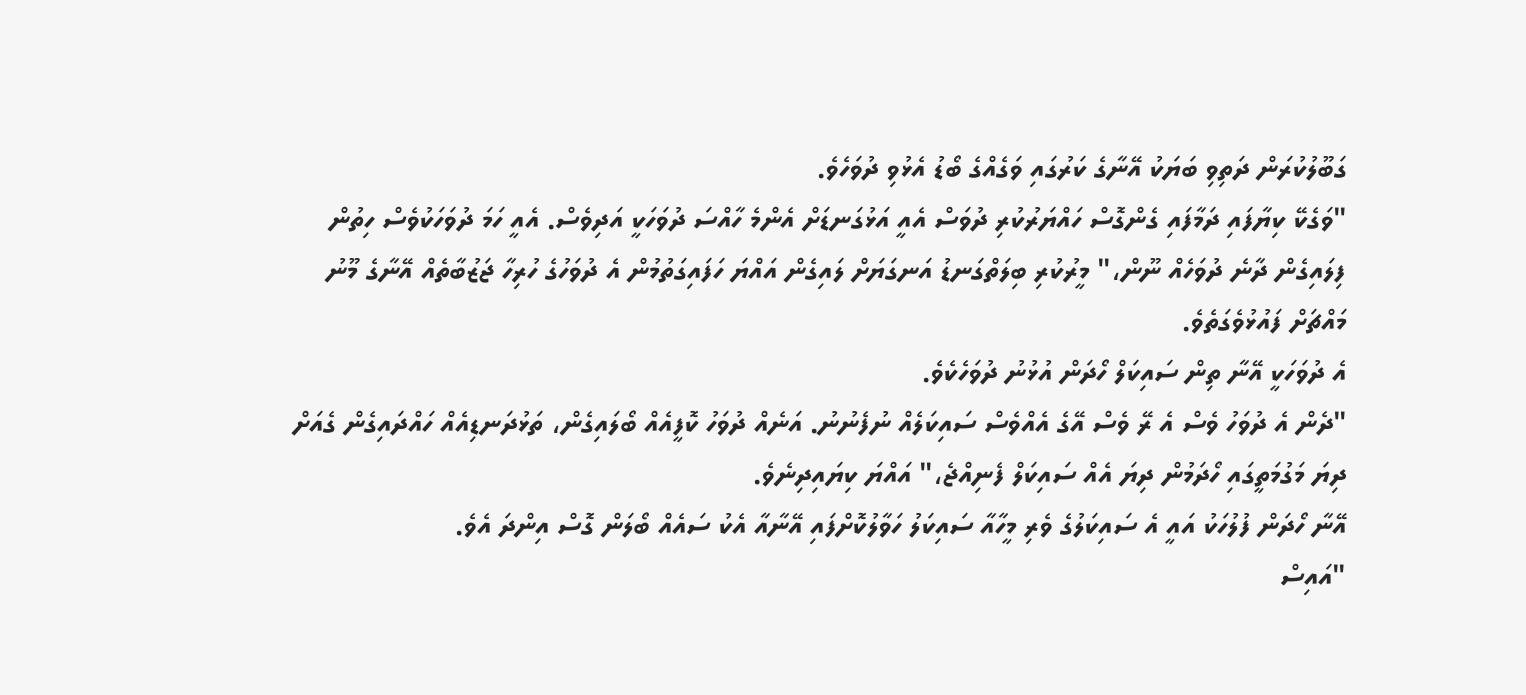ގަބޫލުކުރަން ދަތިވި ބަޔަކު އޭނާގެ ކަރުގައި ވަގެއްގެ ބޯޑު އެޅުވި ދުވަހެވެ.
"ވަގެކޭ ކިޔާފައި ދަމާފައި ގެންގޮސް ހައްޔަރުކުރި ދުވަސް އެއީ އަޅުގަނޑަށް އެންމެ ހާއްސަ ދުވަހަކީ އަދިވެސް. އެއީ ހަމަ ދުވަހަކުވެސް ހިތުން ފިލައިގެން ދާނެ ދުވަހެއް ނޫން،" މީރުކުރި ބިލަތްގަނޑު އަނގަޔަށް ލައިގެން އައްޔަ ހަފައިގަތުމުން އެ ދުވަހުގެ ހުރިހާ ޖަޒުބާތެއް އޭނާގެ މޫނު މައްޗަށް ފައުޅުވެގަތެވެ.
އެ ދުވަހަކީ އޭނާ ތިން ސައިކަލް ހޯދަން އުޅުނު ދުވަހެކެވެ.
"ދެން އެ ދުވަހު ވެސް އެ ރޭ ވެސް އޭގެ އެއްވެސް ސައިކަލެއް ނުފެނުނު. އަނެއް ދުވަހު ކޮފީއެއް ބޯލައިގެން، ތަޅުދަނޑިއެއް ހައްދައިގެން ގެއަށް ދިޔަ މަގުމަތީގައި ހޯދަމުން ދިޔަ އެއް ސައިކަލް ފެނިއްޖެ،" އައްޔަ ކިޔައިދިނެވެ.
އޭނާ ހޯދަން ފުލުހަކު އައީ އެ ސައިކަލުގެ ވެރި މީހާއާ ސައިކަލު ހަވާލުކޮށްފައި އޭނާއާ އެކު ސައެއް ބޯލަން ގޮސް އިންދަ އެވެ.
"އައިސް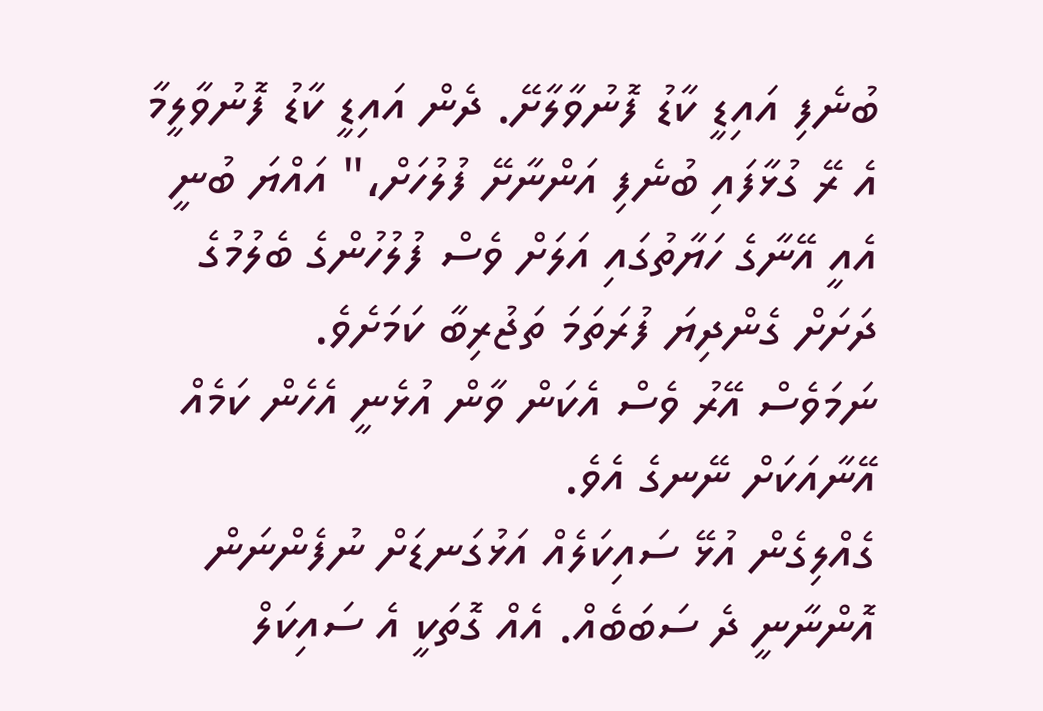ބުނެފި އައިޑީ ކާޑު ފޮނުވާލާށޭ. ދެން އައިޑީ ކާޑު ފޮނުވާލީމާ އެ ރޭ ގުޅާފައި ބުނެފި އަންނާށޭ ފުލުހަށް،" އައްޔަ ބުނީ އެއީ އޭނާގެ ހަޔާތުގައި އަލަށް ވެސް ފުލުހުންގެ ބެލުމުގެ ދަށަށް ގެންދިޔަ ފުރަތަމަ ތަޖުރިބާ ކަމަށެވެ.
ނަމަވެސް އޭރު ވެސް އެކަން ވާން އުޅެނީ އެހެން ކަމެއް އޭނާއަކަށް ނޭނގެ އެވެ.
ގެއްލިގެން އުޅޭ ސައިކަލެއް އަޅުގަނޑަށް ނުފެންނަން އޮންނާނީ ދެ ސަބަބެއް. އެއް ގޮތަކީ އެ ސައިކަލް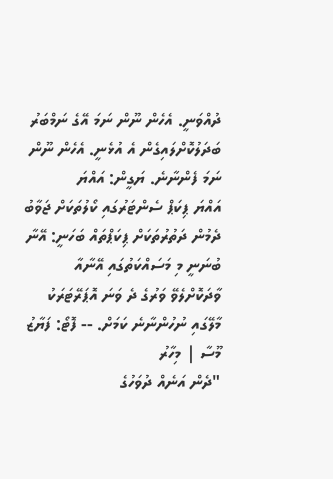ދުއްވަނީ. އެހެން ނޫން ނަމަ އޭގެ ނަމްބަރު ބަދަލުކޮށްލައިގެން އެ އުޅެނީ. އެހެން ނޫން ނަމަ ފެންނާނެ. ޔަގީން: އައްޔަ
އައްޔަ ޕިކަޕް ސެންޓަރުގައި ކޯލުތަކަށް ޖަވާބު ދެމުން ދަތުރުތަކަށް ޕިކަޕްތައް ބަހަނީ: އޭނާ ބުނަނީ މި މަސައްކަތުގައި އޭނާއާ ވާދަކޮށްލެވޭ ވަރުގެ ދެ ވަނަ އޮޕަރޭޓަރަކު މާލޭގައި ނުހުންނާނެ ކަމަށް. -- ފޮޓޯ: ފަޔާޒު މޫސާ | މިހާރު
"ދެން އަނެއް ދުވަހުގެ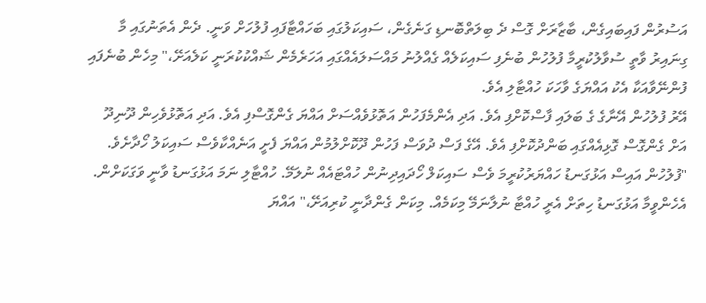އަސުރުން ފައިބައިގެން، ބާޒާރަށް ގޮސް ދެ ބިލަތްބޮނޑި ގަނެގެން، ސައިކަލުގައި ބަހައްޓާފައި ފުލުހަށް ވަނީ. ދެން އެތަނުގައި މާ ގިނައިރު ވާތީ ސުވާލުކުރީމާ ފުލުހުން ބުނެފި ސައިކަލެއް ގެއްލުނު މައްސަލައެއްގައި އަހަރެމެން ޝައްކުކުރަނީ ކަލެއަށޭ،" މިހެން ބުނެފައި ފުންނޭވާއަކާ އެކު އައްޔަގެ ވާހަކަ ހުއްޓާލި އެވެ.
އޭރު ފުލުހުން އޭނާގެ ގެ ބަލައި ފާސްކޮށްފި އެވެ. އަދި އެންމެފަހުން އަތޮޅުވެއްސަށް އައްޔަ ގެންގޮސްފި އެވެ. އަދި އަތޮޅުވެހިން ދޫނިދޫ އަށް ގެންގޮސް ގޮޅިއެއްގައި ބަންދުކޮށްފި އެވެ. އޭގެ ފަސް ދުވަސް ފަހުން ދޫކޮށްލުމުން އައްޔަ ފެށީ އަނެއްކާވެސް ސައިކަލު ހޯދާށެވެ.
"ފުލުހުން އައިސް އަޅުގަނޑު ހައްޔަރުކުރީމަ ވެސް ސައިކަލް ހޯދައިދިނުން ހުއްޓައެއް ނުލަމޭ. ހުއްޓާލި ނަމަ އަޅުގަނޑު ވާނީ ވަގަކަށްން. އެހެންވީމާ އަޅުގަނޑު ހިތަށް އެރީ ހުއްޓާ ނުލާނަމޭ މިކަމެއް. މިކަން ގެންދާނީ ކުރިއަށޭ،" އައްޔަ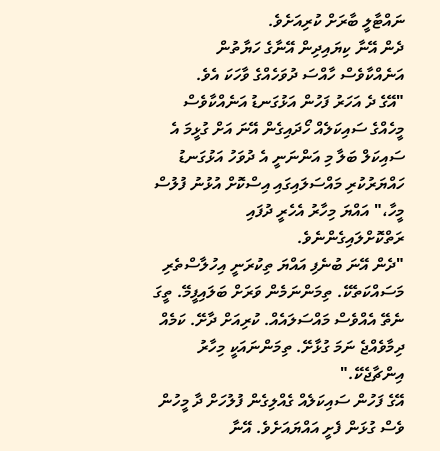ނައްޓާލީ ބާރަށް ކުރިއަށެވެ.
ދެން އޭނާ ކިޔައިދިން އޭނާގެ ހަޔާތުން އަނެއްކާވެސް ހާއްސަ ދުވަހެއްގެ ވާހަކަ އެވެ.
"އޭގެ ދެ އަހަރު ފަހުން އަޅުގަނޑު އަނެއްކާވެސް މީހެއްގެ ސައިކަލެއް ހޯދައިގެން އޭނަ އަށް ގުޅީމަ އެ ސައިކަލް ބަލާ މި އަންނަނީ އެ ދުވަހު އަޅުގަނޑު ހައްޔަރުކުރި މައްސަލައިގައި އިސްކޮށް އުޅުނު ފުލުސް މީހާ،" އައްޔަ މިހާރު އެހެރީ ދުފައި ރަތްކޮށްލައިގެންނެވެ.
"ދެން އޭނަ ބުނެފި އައްޔަ ތިކުރަނީ އިހުލާސްތެރި މަސައްކަތެކޭ. ތިމަންނަމެން ވަރަށް ބަލައިފީމޭ. ތީގަ ނެތޭ އެއްވެސް މައްސަލައެއް. ކުރިއަށް ދާށޭ. ކަމެއް ދިމާވެއްޖެ ނަމަ ގުޅާށޭ. ތިމަންނައަކީ މިހާރު އިންޗާޖެކޭ."
އޭގެ ފަހުން ސައިކަލެއް ގެއްލިގެން ފުލުހަށް ދާ މީހުން ވެސް ގުޅަން ފެށީ އައްޔައަށެވެ. އޭނާ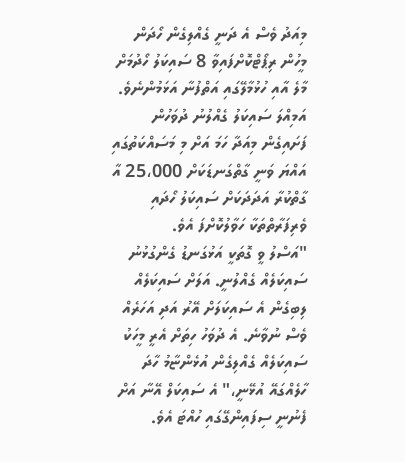މިއަދު ވެސް އެ ދަނީ ގެއްލިގެން ހޯދަން މީހުން ރިޕޯޓްކޮށްފައިވާ 8 ސައިކަލު ހޯދުމަށް މާލެ އާއި ހުޅުމާލޭގައި އަތްފުނާ އަޅަމުންނެވެ. އަމިއްލަ ސައިކަލު ގެއްލުނު ދުވަހުން ފަށައިގެން މިއަދާ ހަމަ އަށް މި މަސައްކަތުގައި އައްޔަ ވަނީ ގާތްގަނޑަކަށް 25،000 އާ ގާތްކުރާ އަދަދަކަށް ސައިކަލު ހޯދައި ވެރިފަރާތްތަކާ ހަވާލުކޮށްފަ އެވެ.
"އަސްލު ވީ ގޮތަކީ އަޅުގަނޑު ގެންގުޅުނު ސައިކަލެއް ގެއްލުނީ. އަލަށް ސައިކަލެއް ލިބިގެން އެ ސައިކަލަށް އޭރު އަދި އަހަރެއް ވެސް ނުވާނެ. އެ ދުވަހު ހިތަށް އެރީ މީހަކު ސައިކަލެއް ގެއްލިގެން އުޅެންޏާމު ހާދަ ހާލެއްގައޭ އުޅޭނީ،" އެ ސައިކަލް އޭނާ އަށް ފެނުނީ ސިފައިންގޭގައި ހުއްޓަ އެވެ.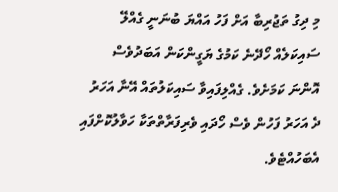މި ދިގު ތަޖުރިބާ އަށް ފަހު އައްޔަ ބުނަނީ ގެއްލޭ ސައިކަލެއް ހޯދޭނެ ކަމުގެ ޔަގީންކަން އަބަދުވެސް އޮންނަ ކަމަށެވެ. ގެއްލިފައިވާ ސައިކަލުތައް އޭނާ އަހަރު ދެ އަހަރު ފަހުން ވެސް ހޯދައި ވެރިފަރާތްތަކާ ހަވާލުކޮށްފައި އެބަހުއްޓެވެ.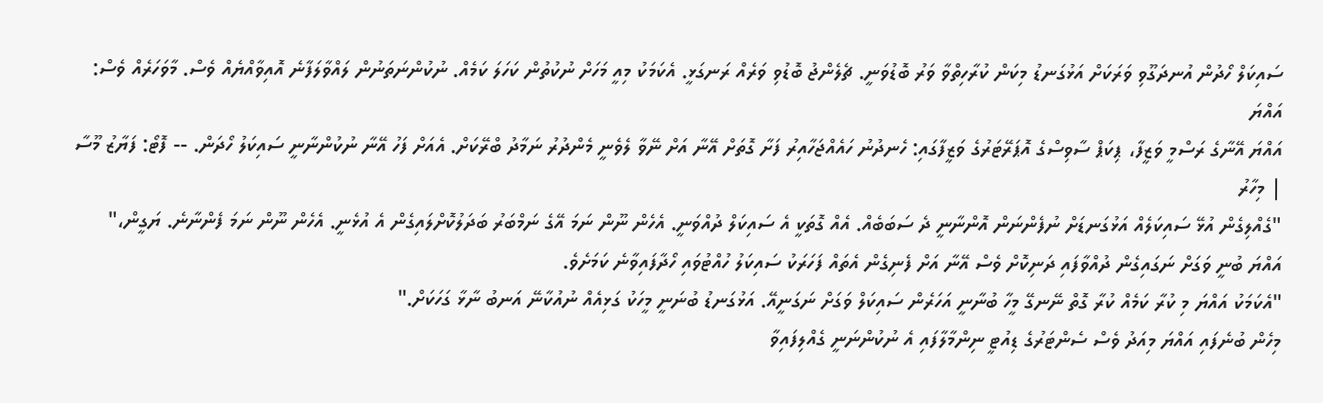ސައިކަލް ހޯދުން އުނދަގޫވި ވަރަކަށް އަޅުގަނޑު މިކަން ކުރާހިތްވާ ވަރު ބޮޑުވަނީ. ޗެލެންޖު ބޮޑުވި ވަރެއް ރަނގަޅީ. އެކަމަކު މިއީ މަހަށް ނުކުތުން ކަހަލަ ކަމެއް. ނުކުންނަތަނުން ލައްވާލަފާނެ އޮއިވާއްޔެއް ވެސް. މާވަހަރެއް ވެސް: އައްޔަ
އައްޔަ އޭނާގެ ރަސްމީ ވަޒީފާ، ޕިކަޕް ސާވިސްގެ އޮޕަރޭޓަރުގެ ވަޒީފާގައި: ހެނދުނު ހައެއްޖަހާއިރު ފަށާ ގޮތަށް އޭނާ އަށް ނޭވާ ލެވެނީ މެންދުރު ނަމާދު ބްރޭކަށް. އެއަށް ފަހު އޭނާ ނުކުންނާނީ ސައިކަލު ހޯދަން. -- ފޮޓޯ: ފަޔާޒު މޫސާ | މިހާރު
"ގެއްލިގެން އުޅޭ ސައިކަލެއް އަޅުގަނޑަށް ނުފެންނަން އޮންނާނީ ދެ ސަބަބެއް. އެއް ގޮތަކީ އެ ސައިކަލް ދުއްވަނީ. އެހެން ނޫން ނަމަ އޭގެ ނަމްބަރު ބަދަލުކޮށްލައިގެން އެ އުޅެނީ. އެހެން ނޫން ނަމަ ފެންނާނެ. ޔަގީން،" އައްޔަ ބުނީ ވަގަށް ނަގައިގެން ދުއްވާފައި ދަނިކޮށް ވެސް އޭނާ އަށް ފެނިގެން އެތައް ފަހަރަކު ސައިކަލު ހުއްޓުވައި ހޯދާފައިވާނެ ކަމަށެވެ.
"އެކަމަކު އައްޔަ މި ކުރާ ކަމެއް ކުރާ ގޮތް ނޭނގޭ މީހާ ބުނާނީ އަހަރެން ސައިކަލް ވަގަށް ނަގަނީއޭ. އަޅުގަނޑު ބުނަނީ މީހަކު ގަޅިއެއް ނުއުކާނޭ އަނބު ނާޅާ ގަހަކަށް."
މިހެން ބުނެފައި އައްޔަ މިއަދު ވެސް ސެންޓަރުގެ ޑިއުޓީ ނިންމާލާފައި އެ ނުކުންނަނީ ގެއްލިފައިވާ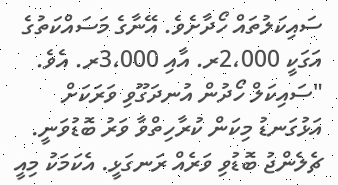ސައިކަލުތައް ހޯދާށެވެ. އޭނާގެ މަސައްކަތުގެ އަގަކީ 2،000ރ. އާއި 3،000ރ. އެވެ.
"ސައިކަލް ހޯދުން އުނދަގޫވި ވަރަކަށް އަޅުގަނޑު މިކަން ކުރާހިތްވާ ވަރު ބޮޑުވަނީ. ޗެލެންޖު ބޮޑުވި ވަރެއް ރަނގަޅީ. އެކަމަކު މިއީ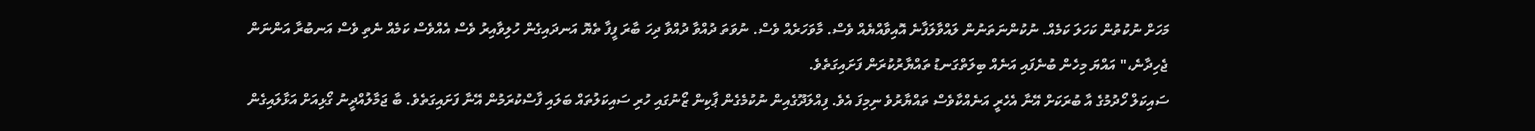މަހަށް ނުކުތުން ކަހަލަ ކަމެއް. ނުކުންނަތަނުން ލައްވާލަފާނެ އޮއިވާއްޔެއް ވެސް. މާވަހަރެއް ވެސް. ނުވަތަ ދުއްވާ ދުއްވާ ދިހަ ބާރަ ފީފާ ތެޔޮ އަނދައިގެން ހުލިވާއިރު ވެސް އެއްވެސް ކަމެއް ނެތި ވެސް އަނބުރާ އަންނަން ޖެހިދާނެ،" އައްޔަ މިހެން ބުނެފައި އަނެއް ބިލަތްގަނޑު ތައްޔާރުކުރަން ފަށައިގަތެވެ.
ސައިކަލް ހޯދުމުގެ އާ ބުރަކަށް އޭނާ އެހެރީ އަނެއްކާވެސް ތައްޔާރުވެ ނިމިފަ އެވެ. ފިއްލަދޫގެއިން ނުކުމެގެން ޕާކިން ޒޯނުގައި ހުރި ސައިކަލުތައް ބަލައި ފާސްކުރަމުން އޭނާ ފަށައިގަތެވެ. ބާ ޖަމާލުއްދީނު ގޯޅިއަށް އަޅާލައިގެން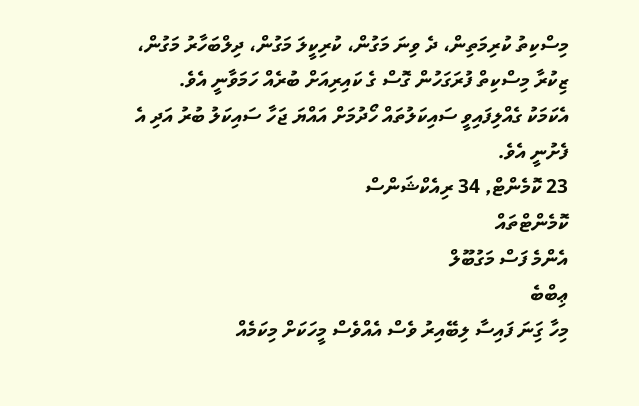މިސްކިތު ކުރިމަތިން، ދެ ވިނަ މަގުން، ކުރިކީލަ މަގުން، ދިލްބަހާރު މަގުން، ޒިކުރާ މިސްކިތް ފުރަގަހުން ގޮސް ގެ ކައިރިއަށް ބުރެއް ހަމަވާނީ އެވެ.
އެކަމަކު ގެއްލިފައިވީ ސައިކަލުތައް ހޯދުމަށް އައްޔަ ޖަހާ ސައިކަލު ބުރު އަދި އެ ފެށުނީ އެވެ.
23 ކޮމެންޓް, 34 ރިއެކްޝަންސް
ކޮމެންޓްތައް
އެންމެ ފަސް މަގުބޫލް
ޢިބްބެ
މިހާ ގަިނަ ފައިސާ ލިބޭއިރު ވެސް އެއްވެސް މީހަކަށް މިކަމެއް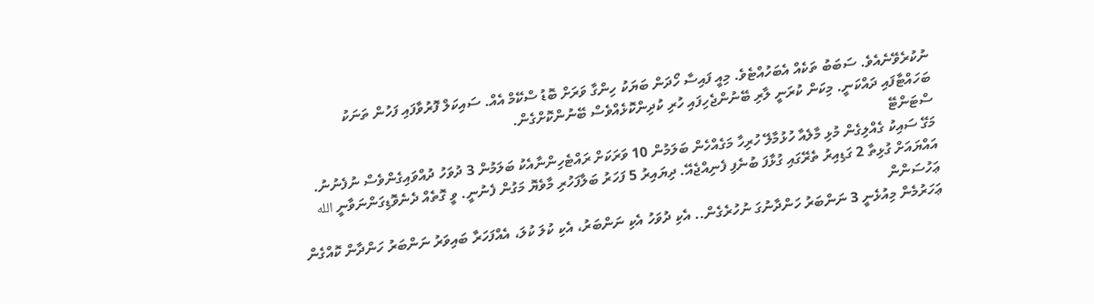ނުކުރެވޭނެއެވެ. ސަބަބު ތަކެއް އެބަހުއްޓެވެ. މިއީ ފައިސާ ހޯދަން ބަޔަކު ހިންގާ ވަރަށް ބޮޑު ސްކޭމް އެއް. ސައިކަލް ފޮރުވާފައި ފަހުން ތަނަކު ބަހައްޓާފައި ދައްކަނީ. މިކަން ކުރަނީ ލާރި ބޭނުންޖެހިފައި ހުރި ކުދިންކޮޅެއްވެސް ބޭނުންކޮށްގެން.
ސްޓަންޓޭ
މަގޭ ސައިކު ގެއްލިގެން މުޅި މާލެއާ ހުޅުމާލޭ ހުރިހާ މަގެއްހެން ބަލަމުން 10 ވަރަކަށް ރައްޓެހިންނާއެކު ބަލަމުން 3 ދުވަހު ދުއްވައިގެންވެސް ނުފެނުނު. އައްޔައަށް ގުޅިތާ 2 ގަޑިއިރު ތެރޭގައި ގުޅާފަ ބުނެފި ފެނިއްޖެއޭ. ދިޔައިރު 5 ފަހަރު ބަލާފަހުރި މާވެޔޮ މަގުން ފެނުނީ. ވީ ގޮތެއް ދެނެވޮޑިގަންނަވާނީ الله
ޢަހުސަންން
ޢަހަރުމެން މިއުޅެނީ 3 ނަންބަރު ހަންދާނުގަ ނުހުރެގެން.. އެކި ދުވަހު އެކި ނަންބަރު، އެކި ކުލަ ކުލަ، އެއްފަހަރާ ބައިވަރު ނަންބަރު ހަންދާން ކޮއްގެން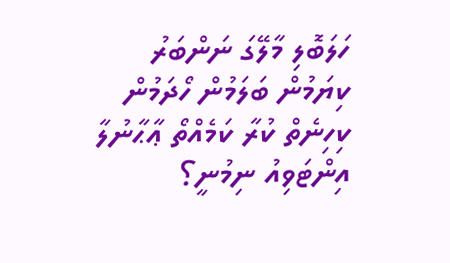ހަލަބޮލި މާލޭގަ ނަންބަރު ކިޔަމުން ބަލަމުން ހޯދަމުން ކިހިނެތް ކުރާ ކަމެއްތޯ ޢާޙާނުލާ އިންޓަވިއު ނިމުނީ؟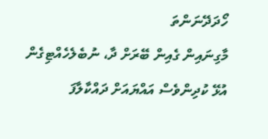ހޯދަދޭނަންތަ
މާގިނައިން ގެއިން ބޭރަށް ދާ، ނުބެލެހެއްޓިގެން އުޅޭ ކުދިންވެސް އައްޔައަށް ދައްކާލާފަ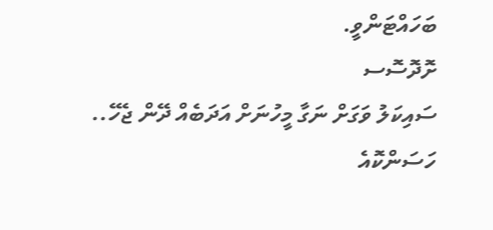ބަހައްޓަންވީ.
ށޮދޮސޮސ
ސައިކަލު ވަގަށް ނަގާ މީހުނަށް އަދަބެއް ދޭން ޖެހޭ..
ހަސަންކޮއެ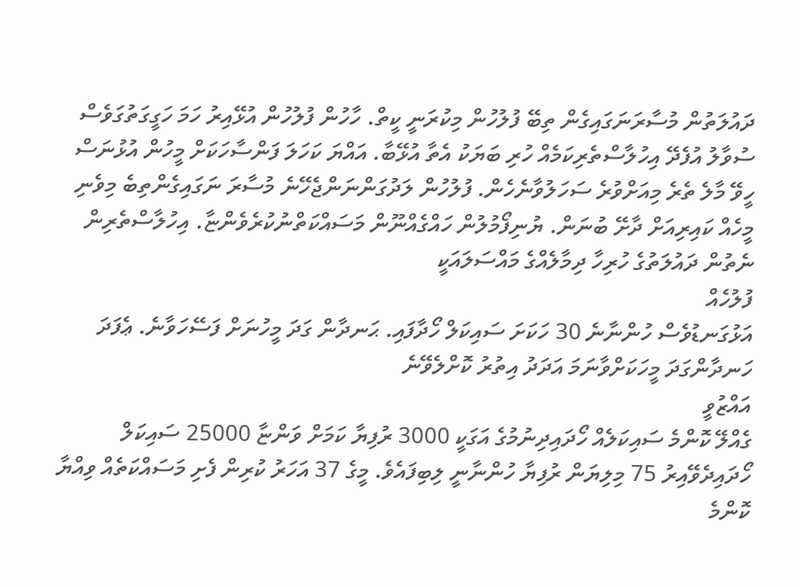ދައުލަތުން މުސާރަނަގައިގެން ތިބޭ ފުލުހުން މިކުރަނީ ކީތް. ހާހުން ފުލުހުން އުޅޭއިރު ހަމަ ހަގީގަތުގަވެސް ސުވާލު އުފެދޭ އިހުލާސްތެރިކަމެއް ހުރި ބަޔަކު އެތާ އުޅޭބާ. އައްޔަ ކަހަލަ ފަންސާހަކަށް މީހުން އުޅުނަސް ހީވޭ މާލެ ތެރެ މިއަށްވުރެ ސަހަލުވާނެހެން. ފުލުހުން ލަދުގަންނަންޖެހޭނެ މުސާރަ ނަގައިގެންތިބެ މިވެނި މީހެއް ކައިރިއަށް ދާށޭ ބުނަން. ޔުނިފޯމުލުން ހައްގެއްނޫން މަސައްކަތްނުކުރެވެންޏާ. އިހުލާސްތެރިން ނެތުން ދައުލަތުގެ ހުރިހާ ދިމާލެއްގެ މައްސަލައަކީ
ފުލުހެއް
އަޅުގަނޑުވެސް ހުންނާނެ 30 ހަކަށަ ސައިކަލް ހޯދާފައި. ޙަނދާން ގަދަ މީހުނަށް ފަސޭހަވާނެ. ޢެފަދަ ހަނދާންގަދަ މީހަކަށްވާނަމަ އަދަދު އިތުރު ކޮށްލެވޭނެ
އައްޒުވީ
ގެއްލޭ ކޮންމެ ސައިކަލެއް ހޯދައިދިނުމުގެ އަގަކީ 3000 ރުފިޔާ ކަމަށް ވަންޏާ 25000 ސައިކަލް ހޯދައިދެވޭއިރު 75 މިލިޔަން ރުފިޔާ ހުންނާނީ ލިބިފައެވެ. މީގެ 37 އަހަރު ކުރިން ފެށި މަސައްކަތެއް ވިއްޔާ ކޮންމެ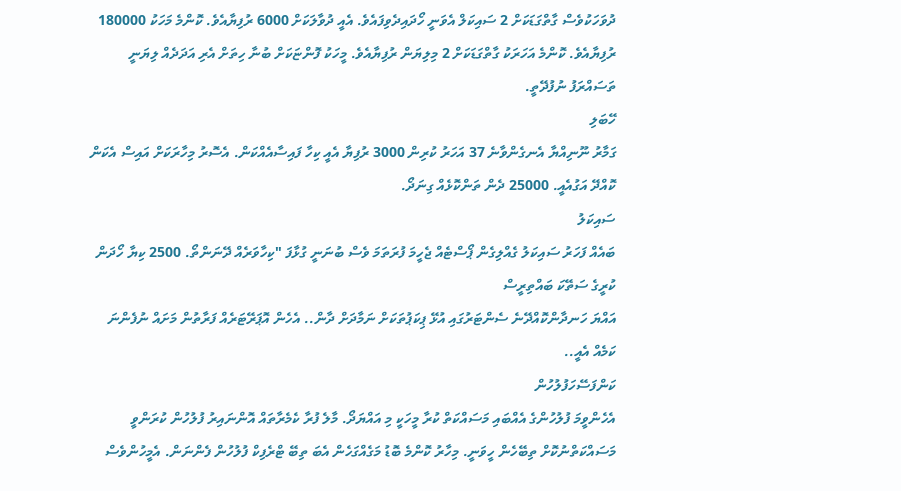ދުވަހަކުވެސް ގާތްގަޑަކަށް 2 ސައިކަލް އެވަނީ ހޯދައިދެވިފައެވެ. އެއީ ދުވާލަކަށް 6000 ރުފިޔާއެވެ. ކޮންމެ މަހަކު 180000 ރުފިޔާއެވެ. ކޮންމެ އަހަރަކު ގާތްގަޑަކަށް 2 މިލިޔަން ރުފިޔާއެވެ. މީހަކު ފޮންޏަކަށް ބުނާ ހިތަށް އެރި އަދަދެއް ލިޔަނީ ތަސައްރަފު ނުފުދޭތީ.
ހޭބަލި
ގަމާރު ނޫނިއްޔާ އެނގެންވާނެ 37 އަހަރު ކުރިން 3000 ރުފިޔާ އެއީ ކިހާ ފައިސާއެއްކަން. އެސޮރު މިހާރަކަށް އައިސް އެކަން ކޮއްދޭ އަގުއެއީ. 25000 ދެން ތަންކޮޅެއް ގިނަދޯ.
ސައިކަލު
ބައެއް ފަހަރު ސައިކަލު ގެއްލިގެން ޕޯސްޓެއް ޖެހީމަ ފުރަތަމަ ވެސް ބުނަނީ ގުޅާފަ "ކިހާވަރެއް ދޭނަންތޯ. 2500 ކިޔާ ހޯދަން
ކުރީގެ ސަތޭކަ ބައްތިރީސް
އައްޔަ ހަނދާންކޮއްދޭނެ ސެންޓަރުގައި އުޅޭ ޕިކަޕުތަކަށް ނަމާދަށް ދާން.. އެހެން އޮޕަރޭޓަރެއް ފަރާތުން މަށައް ނުފެންނަ ކަމެއް އެއީ..
ކަންފަސޭހަފުލުހުން
އެހެންވީމަ ފުލުހުންގެ އެއްބައި މަސައްކަތް ކުރާ މީހަކީ މި އައްޔަދޯ. މާލެ ފުރާ ކެމެރާތައް އޮންނައިރު ފުލުހުން ކުރަންވީ މަސައްކަތްނުކޮށް ތިބޭހެން ހީވަނީ. މިހާރު ކޮންމެ ބޮޑު މަގެއްގަހެން އެބަ ތިބޭ ޓްރެފިކް ފުލުހުން ފެންނަން. އެމީހުންވެސް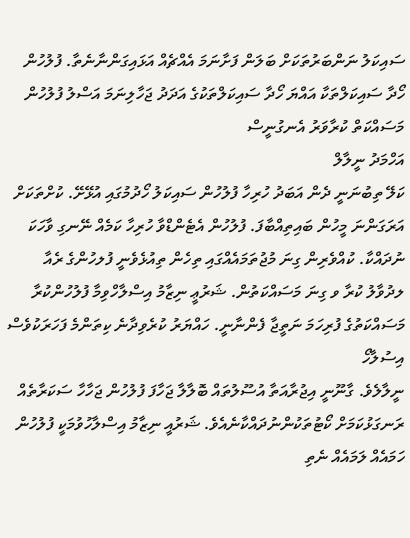ސައިކަލު ނަންބަރުތަކަށް ބަލަން ފަށާނަމަ އެއްޗެއް އަޅައިގަންނާނެތާ. ފުލުހުން ހޯދާ ސައިކަލްތަކާ އައްޔަ ހޯދާ ސައިކަލްތަކުގެ އަދަދު ޖަހާލިނަމަ އަސްލު ފުލުހުން މަސައްކަތް ކުރާވަރު އެނގުނީސް
އަހްމަދު ނީލާލް
ކަލޭ ތިބުނަނީ ދެން އަބަދު ހުރިހާ ފުލުހުން ސައިކަލު ހޯދުމުގައި އުޅޭށޭ. ކުށްތަކަށް އަރަގަންނަ މީހުން ބައިތިއްބާފަ. ފުލުހުން އެޓެންޑްވާ ހުރިހާ ކަމެއް ނޭނގި ވާހަކަ ނުދައްކާ. ކުއްވެރިން ގިނަ މުޖުތަމައެއްގައި ތިހެން ތިއުޅެވެނީ ފުލހުންގެ ރެއާ ލދުވާލު ކުރާ ވ ގިނަ މަސައްކަތުން. ޝަރުޢީ ނިޒާމު އިސްލާހްވިމާ ފުލުހުންކުރާ މަސައްކަތުގެ ފުރިހަމަ ނަތީޖާ ފެންނާނީ. ހައްޔަރު ކުރެވިދާނެ ކިތަންމެ ފަހަރަކުވެސް
އިސުލާހޯ
ނީލާލެވެ. ގާނޫނީ އިޖުރާއަތާ އުސޫލުތައް ބޮލާލާ ޖަހާފަ ފުލުހުން ޖަހާހާ ސަކަރާތެއް ރަނގަޅުކަމަށް ކޯޓުތަކުންނުދައްކާނެއެވެ. ޝަރުއީ ނިޒާމު އިސްލާހުވުމަކީ ފުލުހުން ހަމައެއް ލަމައެއް ނެތި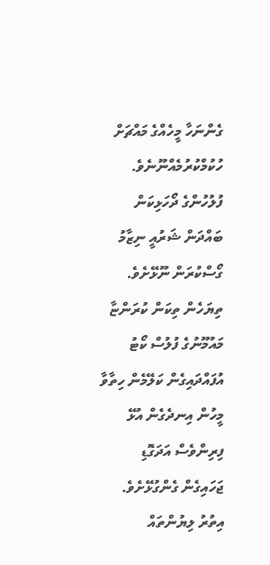ގެންނަހާ މީހެއްގެ މައްޗަށް ހުކުމްކުރުމެއްނޫނެވެ. ފުލުހުންގެ ދޯހަޅިކަން ބައްދަން ޝަރުއީ ނިޒާމު ގޯސްކުރަން ނޫޅޭށެވެ. ތިޔަހެން ތިކަން ކުރަންޏާ މައުމޫނުގެ ފުލުސް ކޯޓު އުފައްދައިގެން ކަލޭމެން ހިތާވާ މީހުން އިނދެގެން އުޅޭ ފިރިންވެސް އަދަގޮޑި ޖަހައިގެން ގެންގުޅޭށެވެ.
އިތުރު ލިޔުންތައް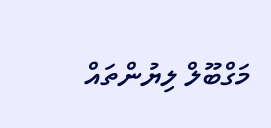މަގްބޫލް ލިޔުންތައް